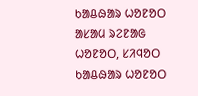ᱠᱟᱪᱷᱟᱨ ᱦᱚᱱᱚᱛ
ᱟᱥᱟᱢ ᱨᱮᱱᱟᱜ ᱦᱚᱱᱚᱛ, ᱥᱤᱧᱚᱛ
ᱠᱟᱪᱷᱟᱨ ᱦᱚᱱᱚᱛ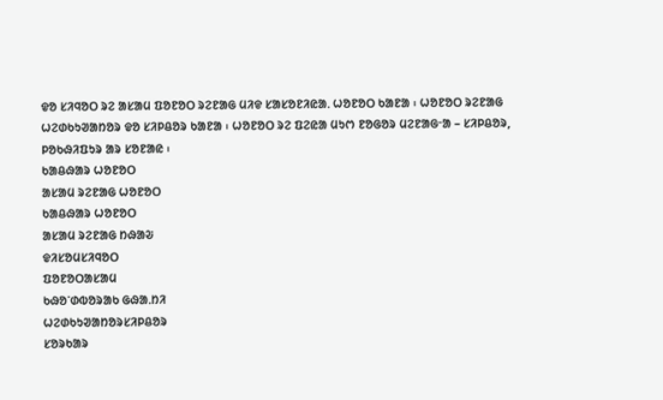ᱫᱚ ᱥᱤᱧᱚᱛ ᱨᱮ ᱟᱥᱟᱢ ᱯᱚᱱᱚᱛ ᱨᱮᱱᱟᱜ ᱢᱤᱫ ᱥᱟᱥᱚᱱᱤᱭᱟᱹ ᱦᱚᱱᱚᱛ ᱠᱟᱱᱟ ᱾ ᱦᱚᱱᱚᱛ ᱨᱮᱱᱟᱜ ᱦᱮᱰᱠᱩᱣᱟᱴᱚᱨ ᱫᱚ ᱥᱤᱞᱪᱚᱨ ᱠᱟᱱᱟ ᱾ ᱦᱚᱱᱚᱛ ᱨᱮ ᱯᱮᱭᱟ ᱢᱩᱬ ᱱᱚᱜᱚᱨ ᱢᱮᱱᱟᱜᱼᱟ – ᱥᱤᱞᱪᱚᱨ, ᱞᱚᱠᱷᱤᱯᱩᱨ ᱟᱨ ᱥᱚᱱᱟᱭ ᱾
ᱠᱟᱪᱷᱟᱨ ᱦᱚᱱᱚᱛ
ᱟᱥᱟᱢ ᱨᱮᱱᱟᱜ ᱦᱚᱱᱚᱛ
ᱠᱟᱪᱷᱟᱨ ᱦᱚᱱᱚᱛ
ᱟᱥᱟᱢ ᱨᱮᱱᱟᱜ ᱴᱷᱟᱶ
ᱫᱤᱥᱚᱢᱥᱤᱧᱚᱛ
ᱯᱚᱱᱚᱛᱟᱥᱟᱢ
ᱠᱷᱚᱸᱰᱵᱚᱨᱟᱠ ᱜᱷᱟᱹᱴᱤ
ᱦᱮᱰᱠᱩᱣᱟᱴᱚᱨᱥᱤᱞᱪᱚᱨ
ᱥᱚᱨᱠᱟᱨ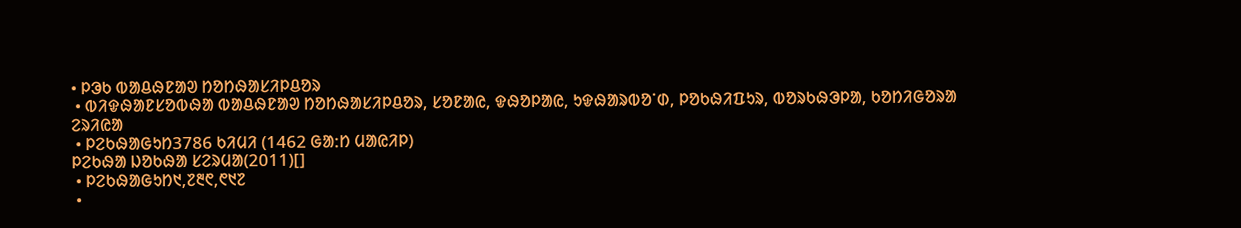• ᱞᱳᱠ ᱵᱟᱪᱷᱱᱟᱣ ᱴᱚᱴᱷᱟᱥᱤᱞᱪᱚᱨ
 • ᱵᱤᱫᱷᱟᱱᱥᱚᱵᱷᱟ ᱵᱟᱪᱷᱱᱟᱣ ᱴᱚᱴᱷᱟᱥᱤᱞᱪᱚᱨ, ᱥᱚᱱᱟᱭ, ᱫᱷᱚᱞᱟᱭ, ᱩᱫᱷᱟᱨᱵᱚᱸᱰ, ᱞᱚᱠᱷᱤᱯᱩᱨ, ᱵᱚᱨᱠᱷᱳᱞᱟ, ᱠᱚᱴᱤᱜᱚᱨᱟ
ᱮᱨᱤᱭᱟ
 • ᱞᱮᱠᱷᱟᱜᱩᱴ3786 ᱠᱤᱢᱤ (1462 ᱜᱟᱺᱴ ᱢᱟᱭᱤᱞ)
ᱞᱮᱠᱷᱟ ᱡᱚᱠᱷᱟ ᱥᱮᱨᱢᱟ(2011)[]
 • ᱞᱮᱠᱷᱟᱜᱩᱴ᱑,᱗᱓᱖,᱖᱑᱗
 •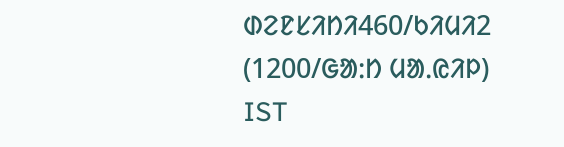ᱰᱮᱱᱥᱤᱴᱤ460/ᱠᱤᱢᱤ2 (1200/ᱜᱟᱺᱴ ᱢᱟᱹᱭᱤᱞ)
IST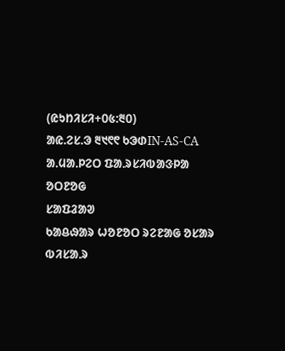(ᱭᱩᱴᱤᱥᱤ+᱐᱕:᱓᱐)
ᱟᱭ.ᱮᱥ.ᱳ ᱓᱑᱖᱖ ᱠᱳᱰIN-AS-CA
ᱟᱹᱢᱟᱹᱞᱮᱛ ᱯᱟᱹᱨᱥᱤᱵᱟᱝᱞᱟ
ᱚᱛᱱᱚᱜ
ᱥᱟᱯᱲᱟᱣ
ᱠᱟᱪᱷᱟᱨ ᱦᱚᱱᱚᱛ ᱨᱮᱱᱟᱜ ᱚᱥᱟᱨ ᱵᱤᱥᱟᱹᱨ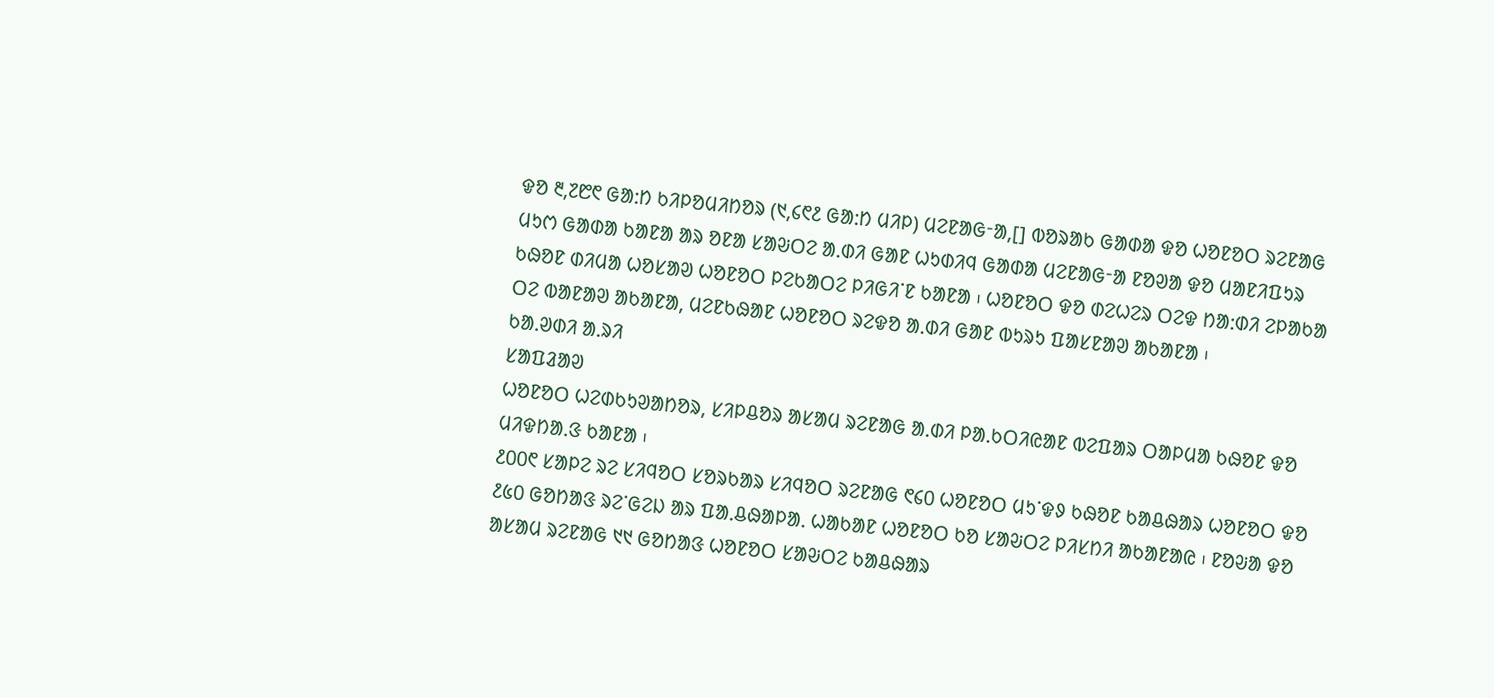ᱫᱚ ᱓,᱗᱘᱖ ᱜᱟᱺᱴ ᱠᱤᱞᱚᱢᱤᱴᱚᱨ (᱑,᱔᱖᱒ ᱜᱟᱺᱴ ᱢᱤᱞ) ᱢᱮᱱᱟᱜᱼᱟ,[] ᱵᱚᱨᱟᱠ ᱜᱟᱰᱟ ᱫᱚ ᱦᱚᱱᱚᱛ ᱨᱮᱱᱟᱜ ᱢᱩᱬ ᱜᱟᱰᱟ ᱠᱟᱱᱟ ᱟᱨ ᱚᱱᱟ ᱥᱟᱶᱛᱮ ᱟᱹᱰᱤ ᱜᱟᱱ ᱦᱩᱰᱤᱧ ᱜᱟᱰᱟ ᱢᱮᱱᱟᱜᱼᱟ ᱱᱚᱣᱟ ᱫᱚ ᱢᱟᱱᱤᱯᱩᱨ ᱠᱷᱚᱱ ᱰᱤᱢᱟ ᱦᱚᱥᱟᱣ ᱦᱚᱱᱚᱛ ᱞᱮᱠᱟᱛᱮ ᱞᱤᱜᱤᱸᱱ ᱠᱟᱱᱟ ᱾ ᱦᱚᱱᱚᱛ ᱫᱚ ᱰᱮᱦᱮᱨ ᱛᱮᱫ ᱴᱟᱺᱰᱤ ᱮᱞᱟᱠᱟ ᱛᱮ ᱵᱟᱱᱟᱣ ᱟᱠᱟᱱᱟ, ᱢᱮᱱᱠᱷᱟᱱ ᱦᱚᱱᱚᱛ ᱨᱮᱫᱚ ᱟᱹᱰᱤ ᱜᱟᱱ ᱵᱩᱨᱩ ᱯᱟᱥᱱᱟᱣ ᱟᱠᱟᱱᱟ ᱾
ᱠᱟᱹᱣᱰᱤ ᱟᱹᱨᱤ
ᱥᱟᱯᱲᱟᱣ
ᱦᱚᱱᱚᱛ ᱦᱮᱰᱠᱩᱣᱟᱴᱚᱨ, ᱥᱤᱞᱪᱚᱨ ᱟᱥᱟᱢ ᱨᱮᱱᱟᱜ ᱟᱹᱰᱤ ᱞᱟᱹᱠᱛᱤᱭᱟᱱ ᱵᱮᱯᱟᱨ ᱛᱟᱞᱢᱟ ᱠᱷᱚᱱ ᱫᱚ ᱢᱤᱫᱴᱟᱹᱝ ᱠᱟᱱᱟ ᱾
᱒᱐᱐᱖ ᱥᱟᱞᱮ ᱨᱮ ᱥᱤᱧᱚᱛ ᱥᱚᱨᱠᱟᱨ ᱥᱤᱧᱚᱛ ᱨᱮᱱᱟᱜ ᱖᱔᱐ ᱦᱚᱱᱚᱛ ᱢᱩᱸᱫᱽ ᱠᱷᱚᱱ ᱠᱟᱪᱷᱟᱨ ᱦᱚᱱᱚᱛ ᱫᱚ ᱒᱕᱐ ᱜᱚᱴᱟᱝ ᱨᱮᱸᱜᱮᱡ ᱟᱨ ᱯᱟᱹᱪᱷᱟᱞᱟᱹ ᱦᱟᱠᱟᱱ ᱦᱚᱱᱚᱛ ᱠᱚ ᱥᱟᱶᱛᱮ ᱞᱤᱥᱴᱤ ᱟᱠᱟᱱᱟᱭ ᱾ ᱱᱚᱶᱟ ᱫᱚ ᱟᱥᱟᱢ ᱨᱮᱱᱟᱜ ᱑᱑ ᱜᱚᱴᱟᱝ ᱦᱚᱱᱚᱛ ᱥᱟᱶᱛᱮ ᱠᱟᱪᱷᱟᱨ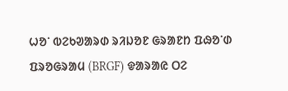ᱦᱚᱸ ᱵᱮᱠᱣᱟᱨᱰ ᱨᱤᱡᱚᱱ ᱜᱨᱟᱱᱴ ᱯᱷᱚᱸᱰ ᱯᱨᱚᱜᱨᱟᱢ (BRGF) ᱫᱟᱨᱟᱭ ᱛᱮ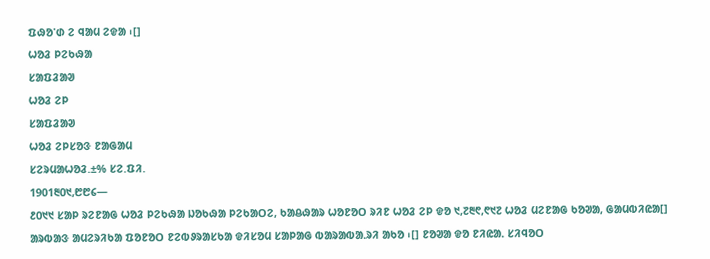ᱯᱷᱚᱸᱰ ᱮ ᱧᱟᱢ ᱮᱫᱟ ᱾[]
ᱦᱚᱲ ᱞᱮᱠᱷᱟ
ᱥᱟᱯᱲᱟᱣ
ᱦᱚᱲ ᱮᱞ
ᱥᱟᱯᱲᱟᱣ
ᱦᱚᱲ ᱮᱞᱥᱚᱝ ᱱᱟᱜᱟᱢ
ᱥᱮᱨᱢᱟᱦᱚᱲ.±% ᱥᱮ.ᱯᱤ.
1901᱓᱐᱑,᱘᱘᱔—
᱒᱐᱑᱑ ᱥᱟᱞ ᱨᱮᱱᱟᱜ ᱦᱚᱲ ᱞᱮᱠᱷᱟ ᱡᱚᱠᱷᱟ ᱞᱮᱠᱟᱛᱮ, ᱠᱟᱪᱷᱟᱨ ᱦᱚᱱᱚᱛ ᱨᱤᱱ ᱦᱚᱲ ᱮᱞ ᱫᱚ ᱑,᱗᱓᱖,᱖᱑᱗ ᱦᱚᱲ ᱢᱮᱱᱟᱜ ᱠᱚᱣᱟ, ᱜᱟᱢᱵᱤᱭᱟ[] ᱟᱨᱵᱟᱝ ᱟᱢᱮᱨᱤᱠᱟ ᱯᱚᱱᱚᱛ ᱱᱮᱵᱽᱨᱟᱥᱠᱟ ᱫᱤᱥᱚᱢ ᱥᱟᱞᱟᱜ ᱵᱟᱨᱟᱵᱟᱹᱨᱤ ᱟᱠᱚ ᱾[] ᱱᱚᱣᱟ ᱫᱚ ᱱᱤᱭᱟᱹ ᱥᱤᱧᱚᱛ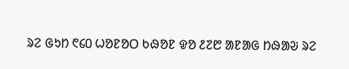ᱨᱮ ᱜᱩᱴ ᱖᱔᱐ ᱦᱚᱱᱚᱛ ᱠᱷᱚᱱ ᱫᱚ ᱒᱗᱘ ᱟᱱᱟᱜ ᱴᱷᱟᱶ ᱨᱮ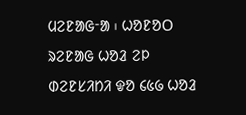ᱢᱮᱱᱟᱜᱼᱟ ᱾ ᱦᱚᱱᱚᱛ ᱨᱮᱱᱟᱜ ᱦᱚᱲ ᱮᱞ ᱰᱮᱱᱥᱤᱴᱤ ᱫᱚ ᱔᱕᱙ ᱦᱚᱲ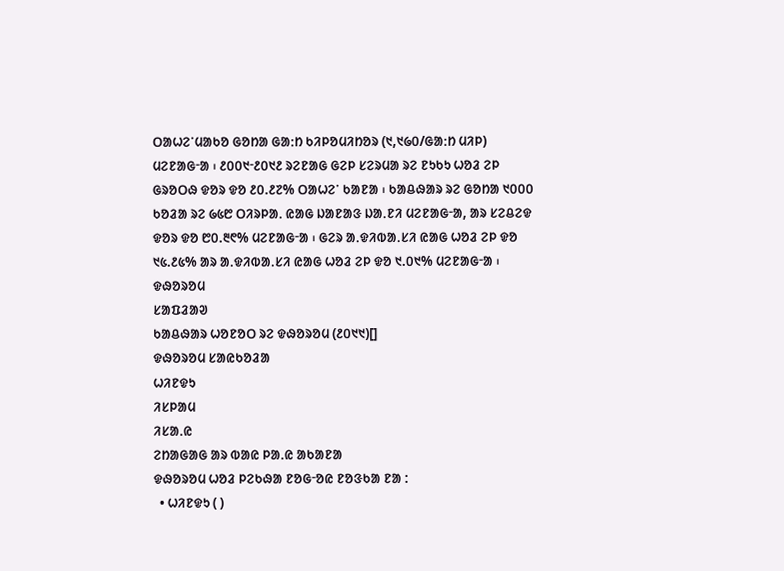ᱛᱟᱦᱮᱸᱢᱟᱠᱚ ᱜᱚᱴᱟ ᱜᱟᱺᱴ ᱠᱤᱞᱚᱢᱤᱴᱚᱨ (᱑,᱑᱙᱐/ᱜᱟᱺᱴ ᱢᱤᱞ) ᱢᱮᱱᱟᱜᱼᱟ ᱾ ᱒᱐᱐᱑ᱼ᱒᱐᱑᱒ ᱨᱮᱱᱟᱜ ᱜᱮᱞ ᱥᱮᱨᱢᱟ ᱨᱮ ᱱᱩᱠᱩ ᱦᱚᱲ ᱮᱞ ᱜᱨᱚᱛᱷ ᱫᱚᱨ ᱫᱚ ᱒᱐.᱒᱗% ᱛᱟᱦᱮᱸ ᱠᱟᱱᱟ ᱾ ᱠᱟᱪᱷᱟᱨ ᱨᱮ ᱜᱚᱴᱟ ᱑᱐᱐᱐ ᱠᱚᱲᱟ ᱨᱮ ᱙᱕᱘ ᱛᱤᱨᱞᱟᱹ ᱭᱟᱜ ᱡᱟᱱᱟᱝ ᱡᱟᱹᱱᱤ ᱢᱮᱱᱟᱜᱼᱟ, ᱟᱨ ᱥᱮᱪᱮᱫ ᱫᱚᱨ ᱫᱚ ᱘᱐.᱓᱖% ᱢᱮᱱᱟᱜᱼᱟ ᱾ ᱜᱮᱨ ᱟᱹᱫᱤᱵᱟᱹᱥᱤ ᱭᱟᱜ ᱦᱚᱲ ᱮᱞ ᱫᱚ ᱑᱕.᱒᱕% ᱟᱨ ᱟᱹᱫᱤᱵᱟᱹᱥᱤ ᱭᱟᱜ ᱦᱚᱲ ᱮᱞ ᱫᱚ ᱑.᱐᱑% ᱢᱮᱱᱟᱜᱼᱟ ᱾
ᱫᱷᱚᱨᱚᱢ
ᱥᱟᱯᱲᱟᱣ
ᱠᱟᱪᱷᱟᱨ ᱦᱚᱱᱚᱛ ᱨᱮ ᱫᱷᱚᱨᱚᱢ (᱒᱐᱑᱑)[]
ᱫᱷᱚᱨᱚᱢ ᱥᱟᱭᱠᱚᱲᱟ
ᱦᱤᱱᱫᱩ
ᱤᱥᱞᱟᱢ
ᱤᱥᱟᱹᱭ
ᱮᱴᱟᱜᱟᱜ ᱟᱨ ᱵᱟᱭ ᱞᱟᱹᱭ ᱟᱠᱟᱱᱟ
ᱫᱷᱚᱨᱚᱢ ᱦᱚᱲ ᱞᱮᱠᱷᱟ ᱱᱚᱜᱼᱚᱭ ᱱᱚᱝᱠᱟ ᱱᱟ :
  • ᱦᱤᱱᱫᱩ ( )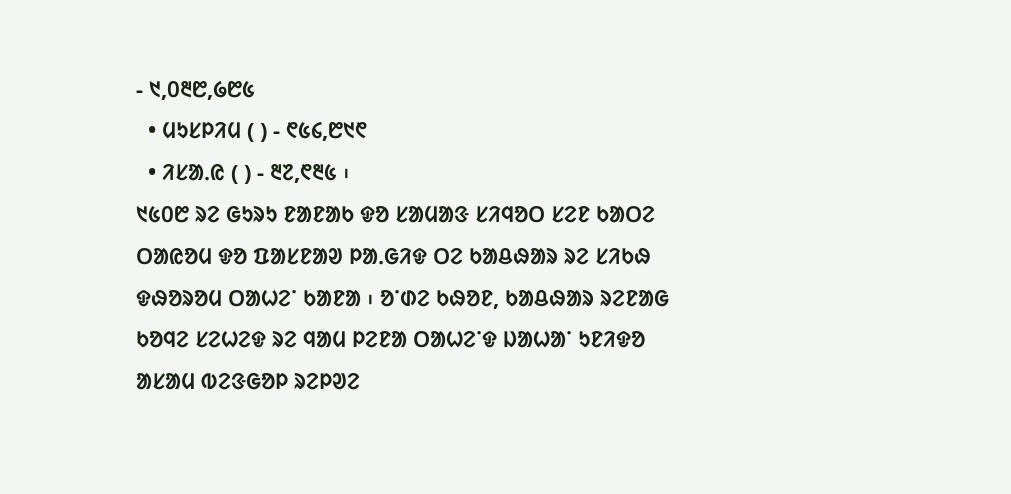- ᱑,᱐᱓᱘,᱙᱘᱕
  • ᱢᱩᱥᱞᱤᱢ ( ) - ᱖᱕᱔,᱘᱑᱖
  • ᱤᱥᱟᱹᱭ ( ) - ᱓᱗,᱖᱓᱕ ᱾
᱑᱕᱐᱘ ᱨᱮ ᱜᱩᱨᱩ ᱱᱟᱱᱟᱠ ᱫᱚ ᱥᱟᱢᱟᱝ ᱥᱤᱧᱚᱛ ᱥᱮᱱ ᱠᱟᱛᱮ ᱛᱟᱭᱚᱢ ᱫᱚ ᱯᱟᱥᱱᱟᱣ ᱞᱟᱹᱜᱤᱫ ᱛᱮ ᱠᱟᱪᱷᱟᱨ ᱨᱮ ᱥᱤᱠᱷ ᱫᱷᱚᱨᱚᱢ ᱛᱟᱦᱮᱸ ᱠᱟᱱᱟ ᱾ ᱚᱸᱰᱮ ᱠᱷᱚᱱ, ᱠᱟᱪᱷᱟᱨ ᱨᱮᱱᱟᱜ ᱠᱚᱧᱮ ᱥᱮᱦᱮᱫ ᱨᱮ ᱧᱟᱢ ᱞᱮᱱᱟ ᱛᱟᱦᱮᱸᱫ ᱡᱟᱦᱟᱸ ᱩᱱᱤᱫᱚ ᱟᱥᱟᱢ ᱵᱮᱝᱜᱚᱞ ᱨᱮᱞᱣᱮ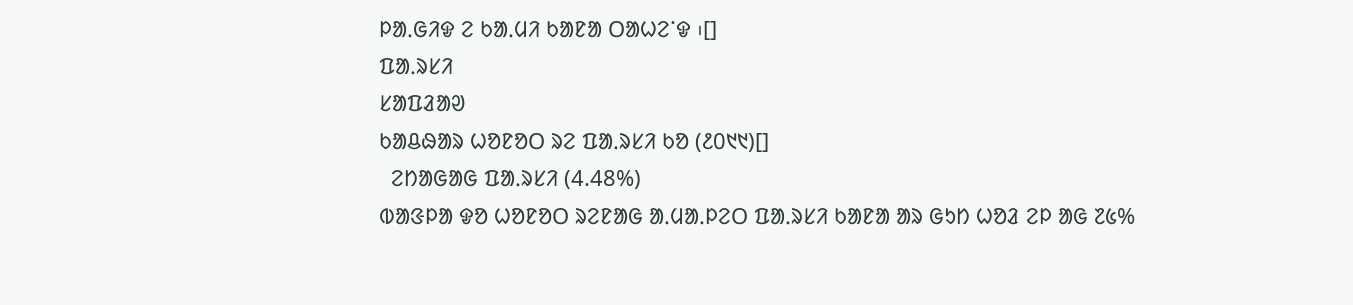ᱞᱟᱹᱜᱤᱫ ᱮ ᱠᱟᱹᱢᱤ ᱠᱟᱱᱟ ᱛᱟᱦᱮᱸᱫ ᱾[]
ᱯᱟᱹᱨᱥᱤ
ᱥᱟᱯᱲᱟᱣ
ᱠᱟᱪᱷᱟᱨ ᱦᱚᱱᱚᱛ ᱨᱮ ᱯᱟᱹᱨᱥᱤ ᱠᱚ (᱒᱐᱑᱑)[]
  ᱮᱴᱟᱜᱟᱜ ᱯᱟᱹᱨᱥᱤ (4.48%)
ᱵᱟᱝᱞᱟ ᱫᱚ ᱦᱚᱱᱚᱛ ᱨᱮᱱᱟᱜ ᱟᱹᱢᱟᱹᱞᱮᱛ ᱯᱟᱹᱨᱥᱤ ᱠᱟᱱᱟ ᱟᱨ ᱜᱩᱴ ᱦᱚᱲ ᱮᱞ ᱟᱜ ᱗᱕%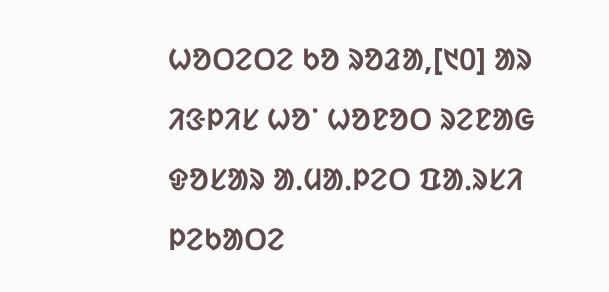ᱦᱚᱛᱮᱛᱮ ᱠᱚ ᱨᱚᱲᱟ,[᱑᱐] ᱟᱨ ᱤᱝᱞᱤᱥ ᱦᱚᱸ ᱦᱚᱱᱚᱛ ᱨᱮᱱᱟᱜ ᱫᱚᱥᱟᱨ ᱟᱹᱢᱟᱹᱞᱮᱛ ᱯᱟᱹᱨᱥᱤ ᱞᱮᱠᱟᱛᱮ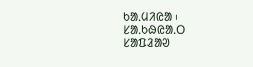ᱠᱟᱹᱢᱤᱭᱟ ᱾
ᱥᱟᱹᱠᱷᱭᱟᱹᱛ
ᱥᱟᱯᱲᱟᱣ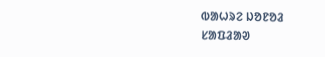ᱵᱟᱦᱨᱮ ᱡᱚᱱᱚᱲ
ᱥᱟᱯᱲᱟᱣ